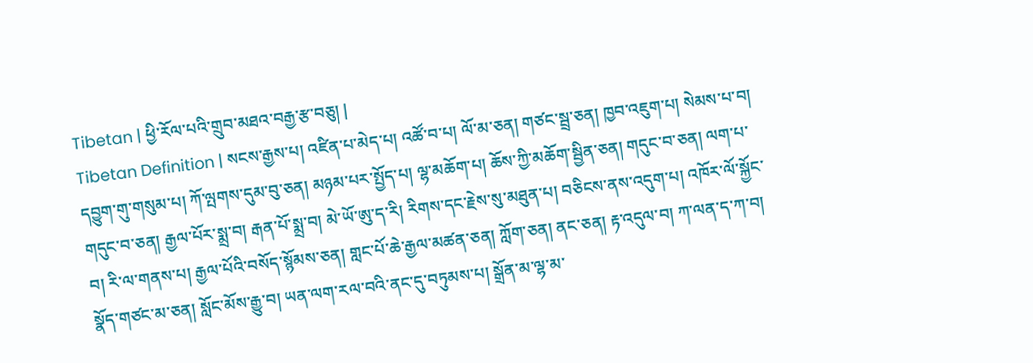Tibetan | ཕྱི་རོལ་པའི་གྲུབ་མཐའ་བརྒྱ་རྩ་བཅུ། |
Tibetan Definition | སངས་རྒྱས་པ། འཛིན་པ་མེད་པ། འཚོ་བ་པ། ལོ་མ་ཅན། གཙང་སྦྲ་ཅན། ཁྱབ་འཇུག་པ། སེམས་པ་བ། དབྱུག་གུ་གསུམ་པ། ཀོ་ལྤགས་དུམ་བུ་ཅན། མཉམ་པར་སྤྱོད་པ། ལྷ་མཆོག་པ། ཆོས་ཀྱི་མཆོག་སྦྱིན་ཅན། གདུང་བ་ཅན། ལག་པ་གདུང་བ་ཅན། རྒྱལ་པོར་སྨྲ་བ། རྒན་པོ་སྨྲ་བ། མེ་ཡོ་ཨུ་ད་རི། རིགས་དང་རྗེས་སུ་མཐུན་པ། བཅིངས་ནས་འདུག་པ། འཁོར་ལོ་སྐྱོང་བ། རི་ལ་གནས་པ། རྒྱལ་པོའི་བསོད་སྙོམས་ཅན། གླང་པོ་ཆེ་རྒྱལ་མཚན་ཅན། ཀློག་ཅན། ནང་ཅན། རྟ་འདུལ་བ། ཀ་ལན་ད་ཀ་བ། སྣོད་གཙང་མ་ཅན། སློང་མོས་རྒྱུ་བ། ཡན་ལག་རལ་བའི་ནང་དུ་བཏུམས་པ། སྒྲོན་མ་ལྷ་མ་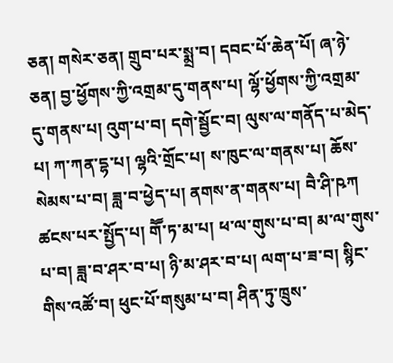ཅན། གསེར་ཅན། གྲུབ་པར་སྨྲ་བ། དབང་པོ་ཆེན་པོ། ཞ་ཉེ་ཅན། བྱ་ཕྱོགས་ཀྱི་འགྲམ་དུ་གནས་པ། ལྷོ་ཕྱོགས་ཀྱི་འགྲམ་དུ་གནས་པ། འུག་པ་བ། དགེ་སྦྱོང་བ། ལུས་ལ་གནོད་པ་མེད་པ། ཀ་ཀན་དྷ་པ། ལྷའི་གྲོང་པ། ས་ཁུང་ལ་གནས་པ། ཆོས་སེམས་པ་བ། ཟླ་བ་ཕྱེད་པ། ནགས་ན་གནས་པ། བཻ་ཤི་ཥཀ ཚངས་པར་སྤྱོད་པ། གཽ་ཏ་མ་པ། ཕ་ལ་གུས་པ་བ། མ་ལ་གུས་པ་བ། ཟླ་བ་ཤར་བ་པ། ཉི་མ་ཤར་བ་པ། ལག་པ་ཟ་བ། སྙིང་གིས་འཚོ་བ། ཕུང་པོ་གསུམ་པ་བ། ཤིན་ཏུ་ཁྲུས་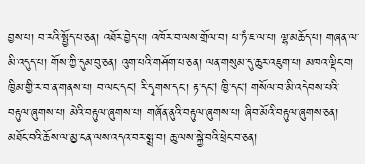བྱས་པ། བ་རའི་སྤྱོད་པ་ཅན། འཐོར་བྱེད་པ། འཁོར་བ་ལས་གྲོལ་བ། པ་ཏཾ་ཇ་ལ་པ། ལྷ་མཆོད་པ། གཞན་ལ་མི་འདུད་པ། གོས་ཀྱི་དུམ་བུ་ཅན། འུག་པའི་གཤོག་པ་ཅན། ལན་གསུམ་དུ་ཆུར་འཇུག་པ། མཁའ་ལྡིང་བ། ཁྱིམ་གྱི་ར་བ་ན་གནས་པ། བ་ལང་དང། རི་དྭགས་དང་། རྟ་དང། ཁྱི་དང། གསོལ་བ་མི་འདེབས་པའི་བརྟུལ་ཞུགས་པ། མེའི་བརྟུལ་ཞུགས་པ། གཞོན་ནུའི་བརྟུལ་ཞུགས་པ། ཞིབ་མོའི་བརྟུལ་ཞུགས་ཅན། མཐོང་བའི་ཆོས་ལ་མྱ་ངན་ལས་འདའ་བར་སྨྲ་བ། ཆུ་ལས་སྐྱེ་བའི་ཕྲེང་བ་ཅན།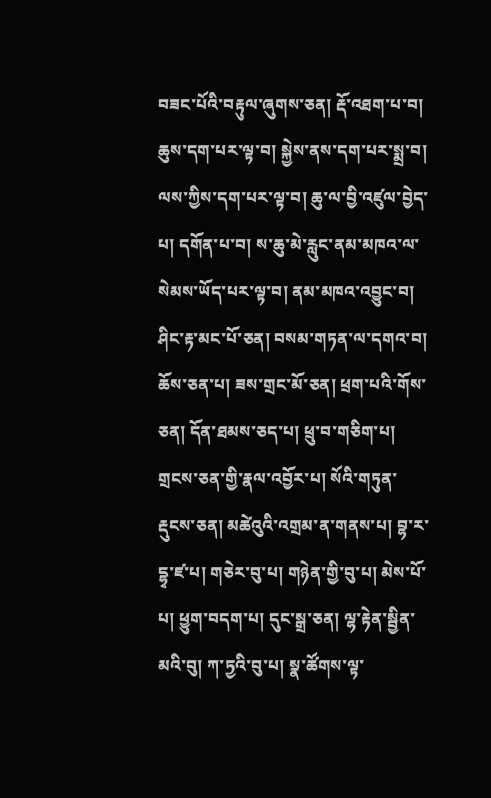བཟང་པོའི་བརྟུལ་ཞུགས་ཅན། རྡོ་འཐག་པ་བ། ཆུས་དག་པར་ལྟ་བ། སྐྱེས་ནས་དག་པར་སྨྲ་བ། ལས་ཀྱིས་དག་པར་ལྟ་བ། ཆུ་ལ་བྱི་འཛུལ་བྱེད་པ། དགོན་པ་བ། ས་ཆུ་མེ་རླུང་ནམ་མཁའ་ལ་སེམས་ཡོད་པར་ལྟ་བ། ནམ་མཁའ་འབྱུང་བ། ཤིང་རྟ་མང་པོ་ཅན། བསམ་གཏན་ལ་དགའ་བ། ཆོས་ཅན་པ། ཟས་གྲང་མོ་ཅན། ཕྲག་པའི་གོས་ཅན། དོན་ཐམས་ཅད་པ། ཕྲུ་བ་གཅིག་པ། གྲངས་ཅན་གྱི་རྣལ་འབྱོར་པ། སོའི་གཏུན་རྡུངས་ཅན། མཚེའུའི་འགྲམ་ན་གནས་པ། བྷ་ར་དྷྭ་ཛ་པ། གཅེར་བུ་པ། གཉེན་གྱི་བུ་པ། མེས་པོ་པ། ཕྱུག་བདག་པ། དུང་སྒྲ་ཅན། ལྷ་རྟེན་སྦྱིན་མའི་བུ། ཀ་ཏྱའི་བུ་པ། སྣ་ཚོགས་ལྟ་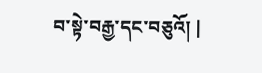བ་སྟེ་བརྒྱ་དང་བཅུའོ། |